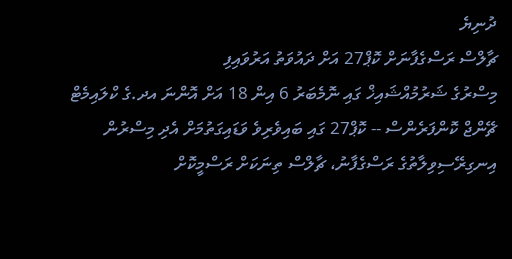ދުނިޔެ
ޗާލްސް ރަސްގެފާނަށް ކޮޕް27 އަށް ދައުވަތު އަރުވައިފި
މިސްރުގެ ޝަރުމުއްޝައިޚް ގައި ނޮމެބަރު 6 އިން 18 އަށް އޮންނަ އދ.ގެ ކްލައިމެޓް ޗޭންޖް ކޮންފަރެންސް -- ކޮޕް27 ގައި ބައިވެރިވެ ވަޑައިގަތުމަށް އެދި މިސްރުން އިނގިރޭސިވިލާތުގެ ރަސްގެފާނު، ޗާލްސް ތިނަކަށް ރަސްމީކޮށް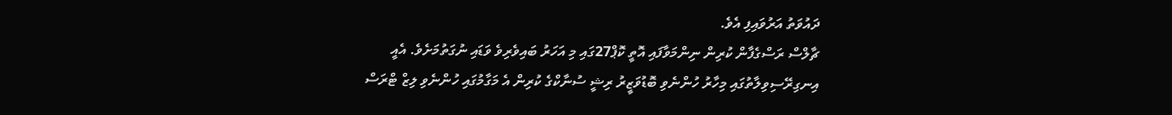ދައުވަތު އަރުވައިފި އެވެ.
ޗާލްސް ރަސްގެފާން ކުރިން ނިންމަވާފައި އޮތީ ކޮޕް27ގައި މި އަހަރު ބައިވެރިވެ ވަޑައި ނުގަތުމަށެވެ. އެއީ އިނގިރޭސިވިލާތުގައި މިހާރު ހުންނެވި ބޮޑުވަޒީރު ރިޝީ ސުނާކްގެ ކުރިން އެ މަގާމުގައި ހުންނެވި ލިޒް ޓްރަސް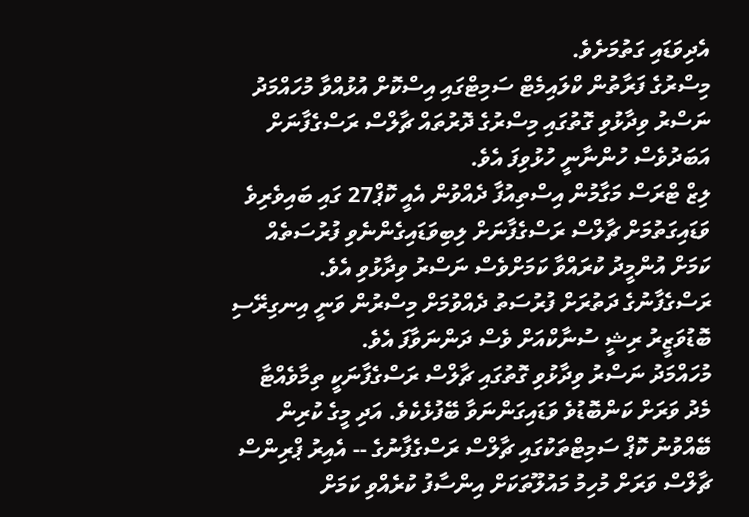އެދިވަޑައި ގަތުމަށެވެ.
މިސްރުގެ ފަރާތުން ކްލައިމެޓް ސަމިޓްގައި އިސްކޮށް އުޅުއްވާ މުހައްމަދު ނަސްރު ވިދާޅުވި ގޮތުގައި މިސްރުގެ ދޮރުތައް ޗާލްސް ރަސްގެފާނަށް އަބަދުވެސް ހުންނާނީ ހުޅުވިފަ އެވެ.
ލިޒް ޓްރަސް މަގާމުން އިސްތިއުފާ ދެއްވުން އެއީ ކޮޕް27 ގައި ބައިވެރިވެ ވަޑައިގަތުމަށް ޗާލްސް ރަސްގެފާނަށް ލިބިވަޑައިގެންނެވި ފުރުސަތެއް ކަމަށް އުންމީދު ކުރައްވާ ކަމަށްވެސް ނަސްރު ވިދާޅުވި އެވެ.
ރަސްގެފާނުގެ ދަތުރަށް ފުރުސަތު ދެއްވުމަށް މިސްރުން ވަނީ އިނގިރޭސި ބޮޑުވަޒީރު ރިޝީ ސުނާކްއަށް ވެސް ދަންނަވާފަ އެވެ.
މުހައްމަދު ނަސްރު ވިދާޅުވި ގޮތުގައި ޗާލްސް ރަސްގެފާނަކީ ތިމާވެއްޓާ މެދު ވަރަށް ކަންބޮޑުވެ ވަޑައިގަންނަވާ ބޭފުޅެކެވެ. އަދި މީގެ ކުރިން ބޭއްވުނު ކޮޕް ސަމިޓްތަކުގައި ޗާލްސް ރަސްގެފާނުގެ -- އެއިރު ޕްރިންސް ޗާލްސް ވަރަށް މުހިމު މައުލޫތަކަށް އިންސާފު ކުރެއްވި ކަމަށް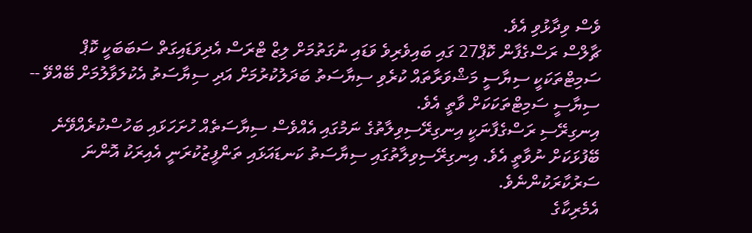ވެސް ވިދާޅުވި އެވެ.
ޗާލްސް ރަސްގެފާން ކޮޕް27 ގައި ބައިވެރިވެ ވަޑައި ނުގަތުމަށް ލިޒް ޓްރަސް އެދިވަޑައިގަތް ސަބަބަކީ ކޮޕް ސަމިޓްތަކަކީ ސިޔާސީ މަޝްވަރާތައް ކުރެވި ސިޔާސަތު ބަދަލުކުރުމަށް އަދި ސިޔާސަތު އެކުލަވާލުމަށް ބޭއްވޭ -- ސިޔާސީ ސަމިޓްތަކަކަށް ވާތީ އެވެ.
އިނގިރޭސި ރަސްގެފާނަކީ އިނގިރޭސިވިލާތުގެ ނަމުގައި އެއްވެސް ސިޔާސަތެއް ހުށަހަޅައި ބަހުސްކުރެއްވޭނެ ބޭފުޅަކަށް ނުވާތީ އެވެ. އިނގިރޭސިވިލާތުގައި ސިޔާސަތު ކަނޑައަޅައި ތަންފީޒުކުރަނީ އެއިރަކު އޮންނަ ސަރުކާރަކުންނެވެ.
އެމެރިކާގެ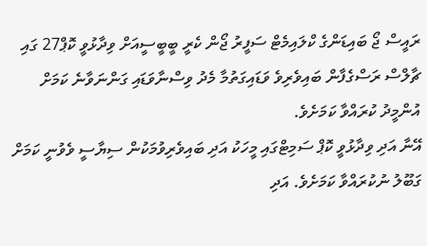ރައީސް ޖޯ ބައިޑަންގެ ކްލައިމެޓް ސަފީރު ޖޯން ކެރީ ބީބީސީއަށް ވިދާޅުވީ ކޮޕް27 ގައި ޗާލްސް ރަސްގެފާން ބައިވެރިވެ ވަޑައިގަތުމާ މެދު ވިސްނާވަޑައި ގަންނަވާނެ ކަމަށް އުންމީދު ކުރައްވާ ކަމަށެވެ.
އޭނާ އަދި ވިދާޅުވީ ކޮޕް ސަމިޓްގައި މީހަކު އަދި ބައިވެރިވުމަކުން ސިޔާސީ ވެވުނީ ކަމަށް ގަބޫލު ނުކުރައްވާ ކަމަށެވެ. އަދި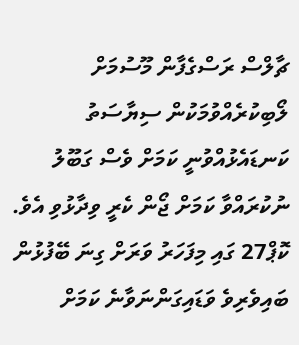ޗާލްސް ރަސްގެފާން މޫސުމަށް ލޯބިކުރެއްވުމަކުން ސިޔާސަތު ކަނޑައެޅުއްވުނީ ކަމަށް ވެސް ގަބޫލު ނުކުރައްވާ ކަމަށް ޖޯން ކެރީ ވިދާޅުވި އެވެ.
ކޮޕް27 ގައި މިފަހަރު ވަރަށް ގިނަ ބޭފުޅުން ބައިވެރިވެ ވަޑައިގަންނަވާނެ ކަމަށް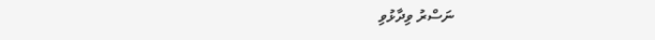ނަސްރު ވިދާޅުވި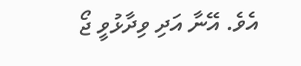އެވެ. އޭނާ އަދި ވިދާޅުވީ ޖޯ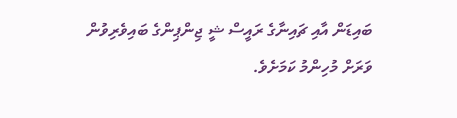ބައިޑަން އާއި ޗައިނާގެ ރައީސް ޝީ ޖިންޕިންގެ ބައިވެރިވުން ވަރަށް މުހިންމު ކަމަށެވެ.